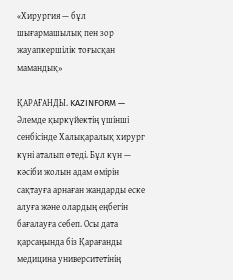«Хирургия — бұл шығармашылық пен зор жауапкершілік тоғысқан мамандық»

ҚАРАҒАНДЫ. KAZINFORM — Әлемде қыркүйектің үшінші сенбісінде Халықаралық хирург күні аталып өтеді. Бұл күн — кәсіби жолын адам өмірін сақтауға арнаған жандарды еске алуға және олардың еңбегін бағалауға себеп. Осы дата қарсаңында біз Қарағанды медицина университетінің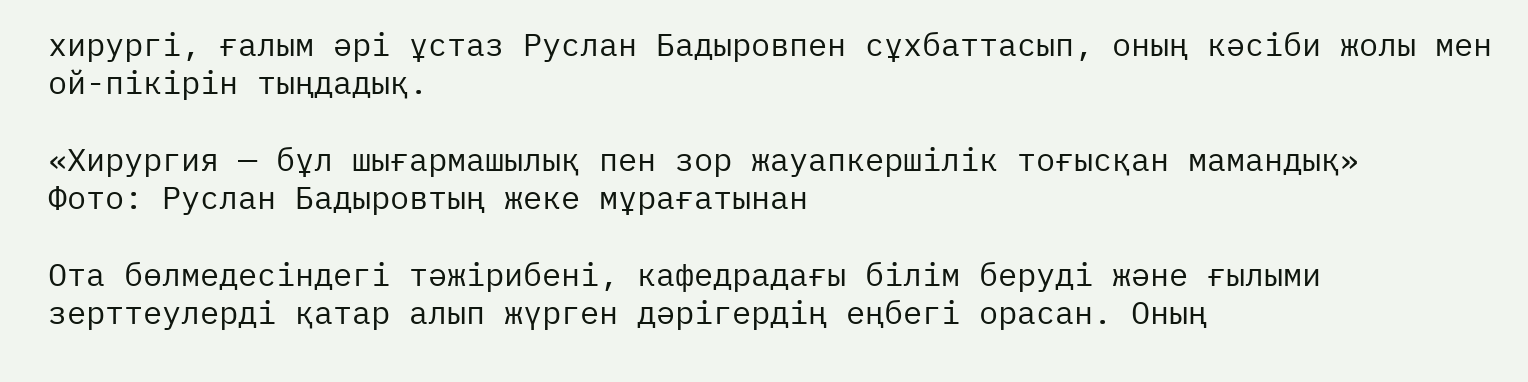хирургі, ғалым әрі ұстаз Руслан Бадыровпен сұхбаттасып, оның кәсіби жолы мен ой-пікірін тыңдадық.

«Хирургия — бұл шығармашылық пен зор жауапкершілік тоғысқан мамандық»
Фото: Руслан Бадыровтың жеке мұрағатынан

Ота бөлмедеcіндегі тәжірибені, кафедрадағы білім беруді және ғылыми зерттеулерді қатар алып жүрген дәрігердің еңбегі орасан. Оның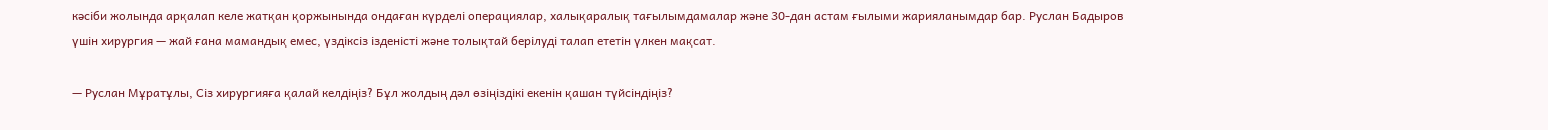кәсіби жолында арқалап келе жатқан қоржынында ондаған күрделі операциялар, халықаралық тағылымдамалар және 30-дан астам ғылыми жарияланымдар бар. Руслан Бадыров үшін хирургия — жай ғана мамандық емес, үздіксіз ізденісті және толықтай берілуді талап ететін үлкен мақсат.

— Руслан Мұратұлы, Сіз хирургияға қалай келдіңіз? Бұл жолдың дәл өзіңіздікі екенін қашан түйсіндіңіз?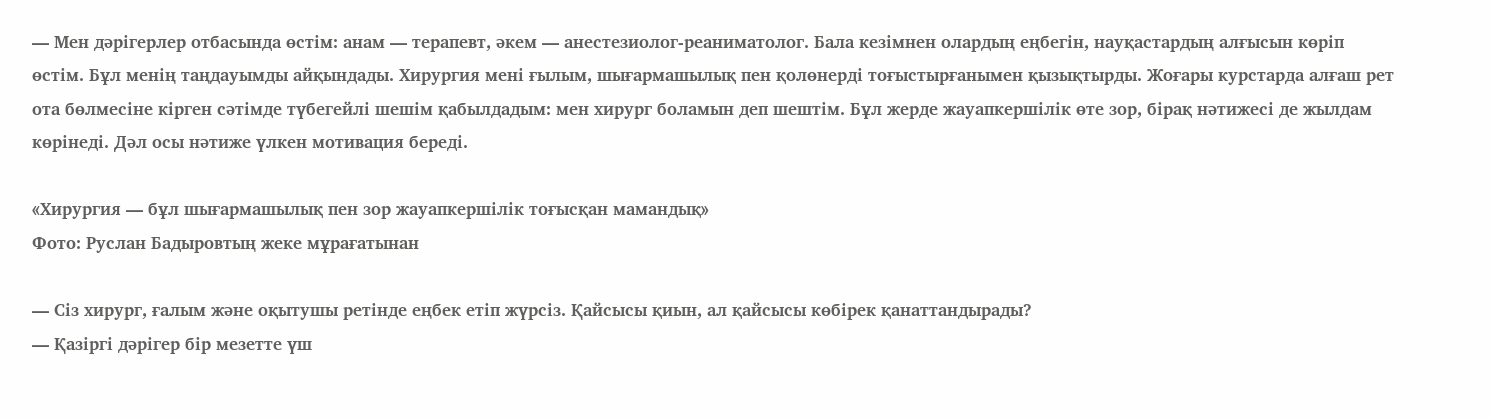— Мен дәрігерлер отбасында өстім: анам — терапевт, әкем — анестезиолог-реаниматолог. Бала кезімнен олардың еңбегін, науқастардың алғысын көріп өстім. Бұл менің таңдауымды айқындады. Хирургия мені ғылым, шығармашылық пен қолөнерді тоғыстырғанымен қызықтырды. Жоғары курстарда алғаш рет ота бөлмесіне кірген сәтімде түбегейлі шешім қабылдадым: мен хирург боламын деп шештім. Бұл жерде жауапкершілік өте зор, бірақ нәтижесі де жылдам көрінеді. Дәл осы нәтиже үлкен мотивация береді.

«Хирургия — бұл шығармашылық пен зор жауапкершілік тоғысқан мамандық»
Фото: Руслан Бадыровтың жеке мұрағатынан

— Сіз хирург, ғалым және оқытушы ретінде еңбек етіп жүрсіз. Қайсысы қиын, ал қайсысы көбірек қанаттандырады?
— Қазіргі дәрігер бір мезетте үш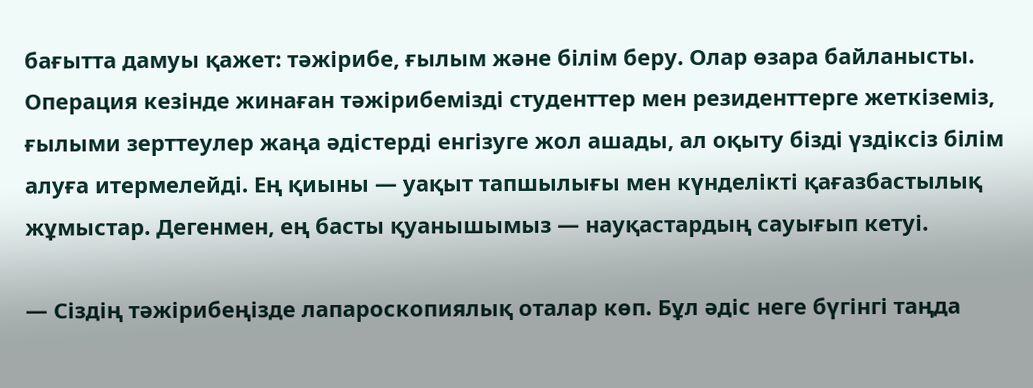бағытта дамуы қажет: тәжірибе, ғылым және білім беру. Олар өзара байланысты. Операция кезінде жинаған тәжірибемізді студенттер мен резиденттерге жеткіземіз, ғылыми зерттеулер жаңа әдістерді енгізуге жол ашады, ал оқыту бізді үздіксіз білім алуға итермелейді. Ең қиыны — уақыт тапшылығы мен күнделікті қағазбастылық жұмыстар. Дегенмен, ең басты қуанышымыз — науқастардың сауығып кетуі.

— Сіздің тәжірибеңізде лапароскопиялық оталар көп. Бұл әдіс неге бүгінгі таңда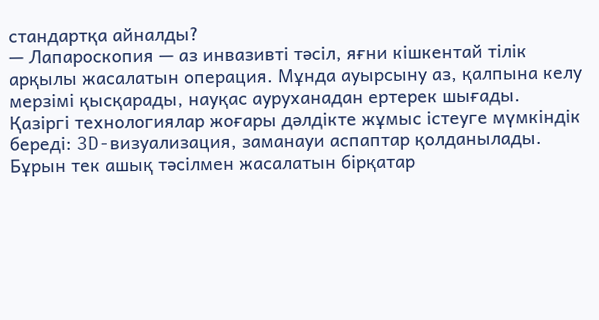стандартқа айналды?
— Лапароскопия — аз инвазивті тәсіл, яғни кішкентай тілік арқылы жасалатын операция. Мұнда ауырсыну аз, қалпына келу мерзімі қысқарады, науқас ауруханадан ертерек шығады. Қазіргі технологиялар жоғары дәлдікте жұмыс істеуге мүмкіндік береді: 3D-визуализация, заманауи аспаптар қолданылады. Бұрын тек ашық тәсілмен жасалатын бірқатар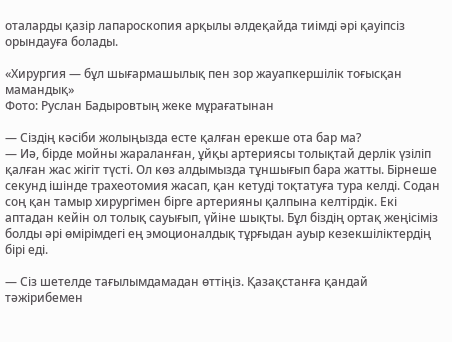оталарды қазір лапароскопия арқылы әлдеқайда тиімді әрі қауіпсіз орындауға болады.

«Хирургия — бұл шығармашылық пен зор жауапкершілік тоғысқан мамандық»
Фото: Руслан Бадыровтың жеке мұрағатынан

— Сіздің кәсіби жолыңызда есте қалған ерекше ота бар ма?
— Иә, бірде мойны жараланған, ұйқы артериясы толықтай дерлік үзіліп қалған жас жігіт түсті. Ол көз алдымызда тұншығып бара жатты. Бірнеше секунд ішінде трахеотомия жасап, қан кетуді тоқтатуға тура келді. Содан соң қан тамыр хирургімен бірге артерияны қалпына келтірдік. Екі аптадан кейін ол толық сауығып, үйіне шықты. Бұл біздің ортақ жеңісіміз болды әрі өмірімдегі ең эмоционалдық тұрғыдан ауыр кезекшіліктердің бірі еді.

— Сіз шетелде тағылымдамадан өттіңіз. Қазақстанға қандай тәжірибемен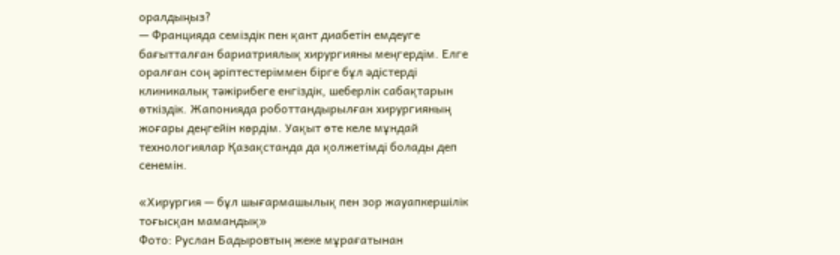оралдыңыз?
— Францияда семіздік пен қант диабетін емдеуге бағытталған бариатриялық хирургияны меңгердім. Елге оралған соң әріптестеріммен бірге бұл әдістерді клиникалық тәжірибеге енгіздік, шеберлік сабақтарын өткіздік. Жапонияда роботтандырылған хирургияның жоғары деңгейін көрдім. Уақыт өте келе мұндай технологиялар Қазақстанда да қолжетімді болады деп сенемін.

«Хирургия — бұл шығармашылық пен зор жауапкершілік тоғысқан мамандық»
Фото: Руслан Бадыровтың жеке мұрағатынан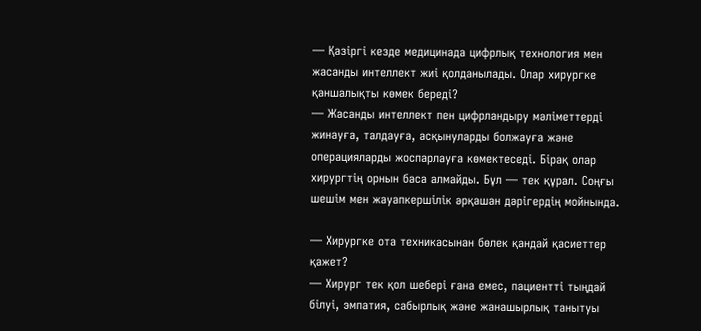— Қазіргі кезде медицинада цифрлық технология мен жасанды интеллект жиі қолданылады. Олар хирургке қаншалықты көмек береді?
— Жасанды интеллект пен цифрландыру мәліметтерді жинауға, талдауға, асқынуларды болжауға және операцияларды жоспарлауға көмектеседі. Бірақ олар хирургтің орнын баса алмайды. Бұл — тек құрал. Соңғы шешім мен жауапкершілік әрқашан дәрігердің мойнында.

— Хирургке ота техникасынан бөлек қандай қасиеттер қажет?
— Хирург тек қол шебері ғана емес, пациентті тыңдай білуі, эмпатия, сабырлық және жанашырлық танытуы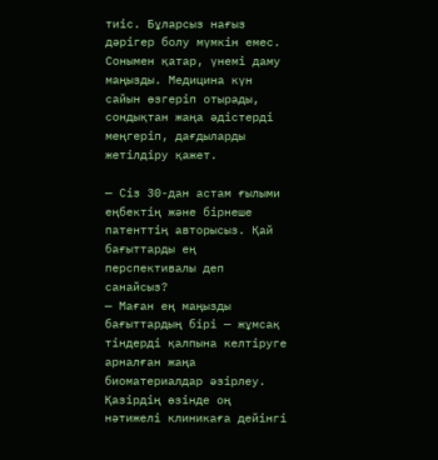тиіс. Бұларсыз нағыз дәрігер болу мүмкін емес. Сонымен қатар, үнемі даму маңызды. Медицина күн сайын өзгеріп отырады, сондықтан жаңа әдістерді меңгеріп, дағдыларды жетілдіру қажет.

— Сіз 30-дан астам ғылыми еңбектің және бірнеше патенттің авторысыз. Қай бағыттарды ең перспективалы деп санайсыз?
— Маған ең маңызды бағыттардың бірі — жұмсақ тіндерді қалпына келтіруге арналған жаңа биоматериалдар әзірлеу. Қазірдің өзінде оң нәтижелі клиникаға дейінгі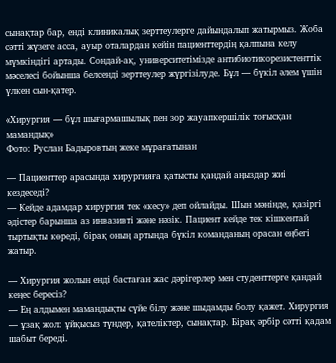сынақтар бар, енді клиникалық зерттеулерге дайындалып жатырмыз. Жоба сәтті жүзеге асса, ауыр оталардан кейін пациенттердің қалпына келу мүмкіндігі артады. Сондай-ақ, университетімізде антибиотикорезистенттік мәселесі бойынша белсенді зерттеулер жүргізілуде. Бұл — бүкіл әлем үшін үлкен сын-қатер.

«Хирургия — бұл шығармашылық пен зор жауапкершілік тоғысқан мамандық»
Фото: Руслан Бадыровтың жеке мұрағатынан

— Пациенттер арасында хирургияға қатысты қандай аңыздар жиі кездеседі?
— Кейде адамдар хирургия тек «кесу» деп ойлайды. Шын мәнінде, қазіргі әдістер барынша аз инвазивті және нәзік. Пациент кейде тек кішкентай тыртықты көреді, бірақ оның артында бүкіл команданың орасан еңбегі жатыр.

— Хирургия жолын енді бастаған жас дәрігерлер мен студенттерге қандай кеңес бересіз?
— Ең алдымен мамандықты сүйе білу және шыдамды болу қажет. Хирургия — ұзақ жол: ұйқысыз түндер, қателіктер, сынақтар. Бірақ әрбір сәтті қадам шабыт береді.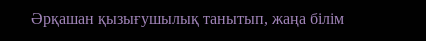Әрқашан қызығушылық танытып, жаңа білім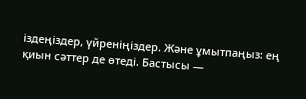іздеңіздер, үйреніңіздер. Және ұмытпаңыз: ең қиын сәттер де өтеді. Бастысы —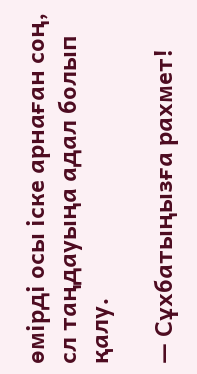өмірді осы іске арнаған соң, сл таңдауыңа адал болып қалу.

— Сұхбатыңызға рахмет!